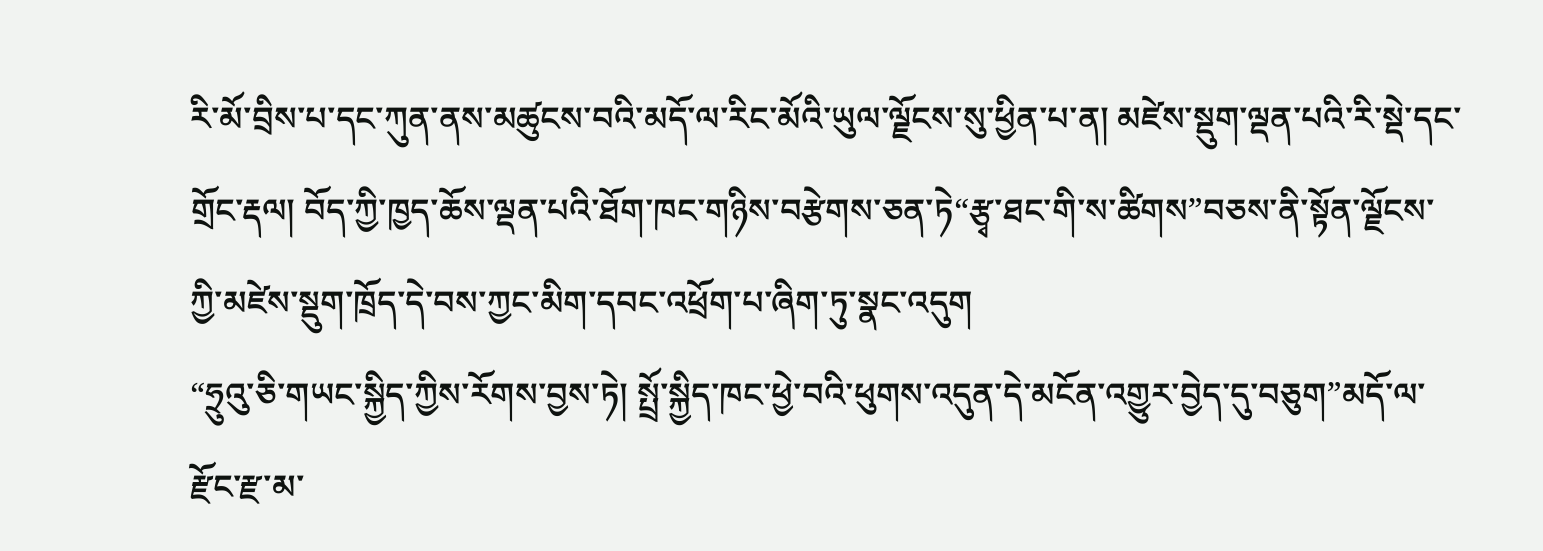རི་མོ་བྲིས་པ་དང་ཀུན་ནས་མཚུངས་བའི་མདོ་ལ་རིང་མོའི་ཡུལ་ལྗོངས་སུ་ཕྱིན་པ་ན། མཛེས་སྡུག་ལྡན་པའི་རི་སྡེ་དང་གྲོང་རྡལ། བོད་ཀྱི་ཁྱད་ཆོས་ལྡན་པའི་ཐོག་ཁང་གཉིས་བརྩེགས་ཅན་ཏེ“རྩྭ་ཐང་གི་ས་ཚིགས”བཅས་ནི་སྟོན་ལྗོངས་ཀྱི་མཛེས་སྡུག་ཁྲོད་དེ་བས་ཀྱང་མིག་དབང་འཕྲོག་པ་ཞིག་ཏུ་སྣང་འདུག
“ཧྲུའུ་ཅི་གཡང་སྐྱིད་ཀྱིས་རོགས་བྱས་ཏེ། སྤྲོ་སྐྱིད་ཁང་ཕྱེ་བའི་ཕུགས་འདུན་དེ་མངོན་འགྱུར་བྱེད་དུ་བཅུག”མདོ་ལ་རྫོང་རྫ་མ་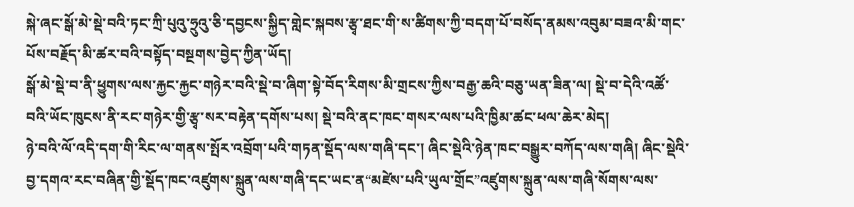སྐེ་ཞང་སྒོ་མེ་སྡེ་བའི་ཏང་ཀྲི་པུའུ་ཧྲུའུ་ཅི་དབྱངས་སྐྱིད་གླེང་སྐབས་རྩྭ་ཐང་གི་ས་ཚིགས་ཀྱི་བདག་པོ་བསོད་ནམས་འབུམ་བཟའ་མི་གང་པོས་བརྗོད་མི་ཚར་བའི་བསྟོད་བསྔགས་བྱེད་ཀྱིན་ཡོད།
སྒོ་མེ་སྡེ་བ་ནི་ཕྱུགས་ལས་རྐྱང་རྐྱང་གཉེར་བའི་སྡེ་བ་ཞིག་སྟེ་བོད་རིགས་མི་གྲངས་ཀྱིས་བརྒྱ་ཆའི་བཅུ་ཡན་ཟིན་ལ། སྡེ་བ་དེའི་འཚོ་བའི་ཡོང་ཁུངས་ནི་རང་གཉེར་གྱི་རྩྭ་སར་བརྟེན་དགོས་པས། སྡེ་བའི་ནང་ཁང་གསར་ལས་པའི་ཁྱིམ་ཚང་ཕལ་ཆེར་མེད།
ཉེ་བའི་ལོ་འདི་དག་གི་རིང་ལ་གནས་སྤོར་འབྲོག་པའི་གཏན་སྡོད་ལས་གཞི་དང་། ཞིང་སྡེའི་ཉེན་ཁང་བསྒྱུར་བཀོད་ལས་གཞི། ཞིང་སྡེའི་བྱ་དགའ་རང་བཞིན་གྱི་སྡོད་ཁང་འཛུགས་སྐྲུན་ལས་གཞི་དང་ཡང་ན“མཛེས་པའི་ཡུལ་གྲོང”འཛུགས་སྐྲུན་ལས་གཞི་སོགས་ལས་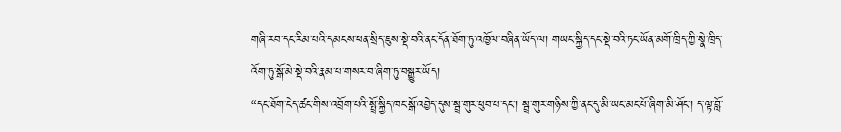གཞི་རབ་དང་རིམ་པའི་དམངས་ཕན་སྲིད་ཇུས་སྡེ་བའི་ནང་དོན་ཐོག་ཏུ་འཁྱོལ་བཞིན་ཡོད་ལ། གཡང་སྐྱིད་དང་སྡེ་བའི་ཏང་ཡོན་མགོ་ཁྲིད་ཀྱི་སྣེ་ཁྲིད་འོག་ཏུ་སྒོ་མེ་སྡེ་བའི་རྣམ་པ་གསར་བ་ཞིག་ཏུ་བསྒྱུར་ཡོད།
“དང་ཐོག་ངེད་ཚང་གིས་འབྲོག་པའི་སྤྲོ་སྐྱིད་ཁང་སྒོ་འབྱེད་དུས་སྦྲ་གུར་ཕུབ་པ་དང་། སྦྲ་གུར་གཉིས་ཀྱི་ནང་དུ་མི་ཡང་མང་པོ་ཞིག་མི་ཤོང་། ད་ལྟ་བློ་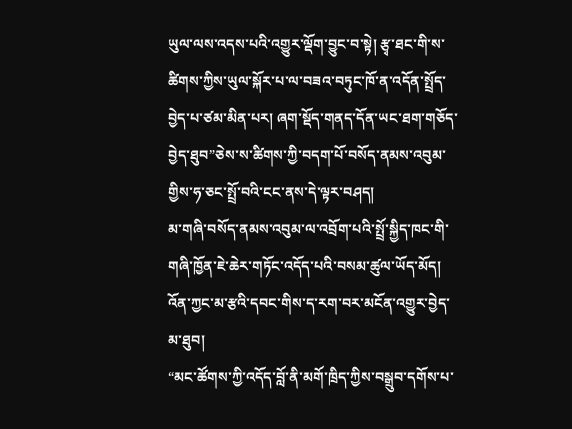ཡུལ་ལས་འདས་པའི་འགྱུར་ལྡོག་བྱུང་བ་སྟེ། རྩྭ་ཐང་གི་ས་ཚིགས་ཀྱིས་ཡུལ་སྐོར་པ་ལ་བཟའ་བཏུང་ཁོ་ན་འདོན་སྤྲོད་བྱེད་པ་ཙམ་མིན་པར། ཞག་སྡོད་གནད་དོན་ཡང་ཐག་གཅོད་བྱེད་ཐུབ”ཅེས་ས་ཚིགས་ཀྱི་བདག་པོ་བསོད་ནམས་འབུམ་གྱིས་ཧ་ཅང་སྤྲོ་བའི་ངང་ནས་དེ་ལྟར་བཤད།
མ་གཞི་བསོད་ནམས་འབུམ་ལ་འབྲོག་པའི་སྤྲོ་སྐྱིད་ཁང་གི་གཞི་ཁྱོན་ཇེ་ཆེར་གཏོང་འདོད་པའི་བསམ་ཚུལ་ཡོད་མོད། འོན་ཀྱང་མ་རྩའི་དབང་གིས་ད་རག་བར་མངོན་འགྱུར་བྱེད་མ་ཐུབ།
“མང་ཚོགས་ཀྱི་འདོད་བློ་ནི་མགོ་ཁྲིད་ཀྱིས་བསྒྲུབ་དགོས་པ་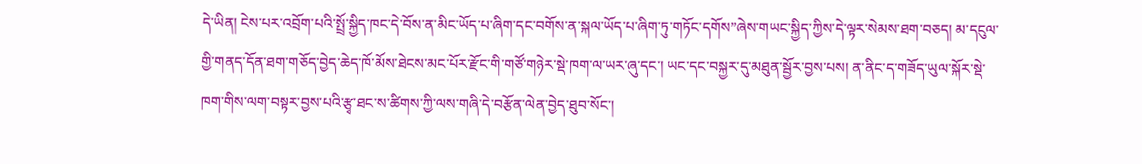དེ་ཡིན། ངེས་པར་འབྲོག་པའི་སྤྲོ་སྐྱིད་ཁང་དེ་བོས་ན་མིང་ཡོད་པ་ཞིག་དང་བགོས་ན་སྐལ་ཡོད་པ་ཞིག་ཏུ་གཏོང་དགོས”ཞེས་གཡང་སྐྱིད་ཀྱིས་དེ་ལྟར་སེམས་ཐག་བཅད། མ་དངུལ་གྱི་གནད་དོན་ཐག་གཅོད་བྱེད་ཆེད་ཁོ་མོས་ཐེངས་མང་པོར་རྫོང་གི་གཙོ་གཉེར་སྡེ་ཁག་ལ་ཡར་ཞུ་དང་། ཡང་དང་བསྐྱར་དུ་མཐུན་སྦྱོར་བྱས་པས། ན་ནིང་ད་གཟོད་ཡུལ་སྐོར་སྡེ་ཁག་གིས་ལག་བསྟར་བྱས་པའི་རྩྭ་ཐང་ས་ཚིགས་ཀྱི་ལས་གཞི་དེ་བརྩོན་ལེན་བྱེད་ཐུབ་སོང་།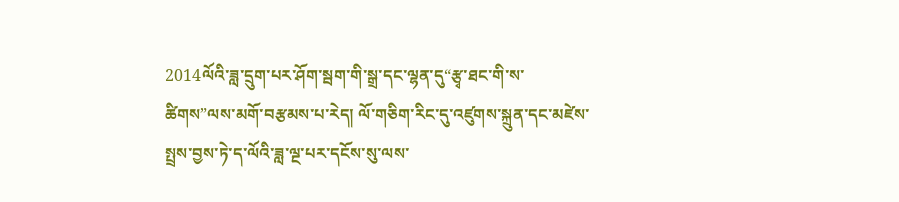2014ལོའི་ཟླ་དྲུག་པར་ཤོག་སྦག་གི་སྒྲ་དང་ལྷན་དུ“རྩྭ་ཐང་གི་ས་ཚིགས”ལས་མགོ་བརྩམས་པ་རེད། ལོ་གཅིག་རིང་དུ་འཛུགས་སྐྲུན་དང་མཛེས་སྤྲས་བྱས་ཏེ་ད་ལོའི་ཟླ་ལྔ་པར་དངོས་སུ་ལས་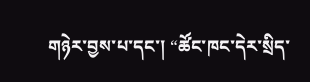གཉེར་བྱས་པ་དང་། “ཚོང་ཁང་དེར་སྲིད་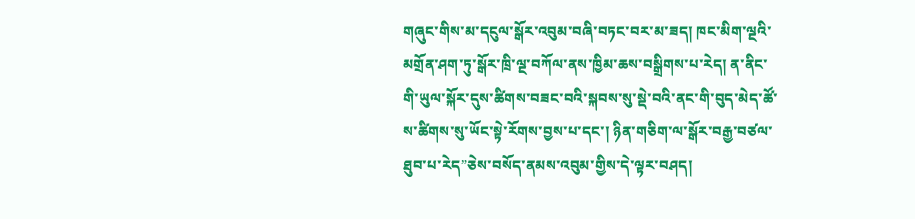གཞུང་གིས་མ་དངུལ་སྒོར་འབུམ་བཞི་བཏང་བར་མ་ཟད། ཁང་མིག་ལྔའི་མགྲོན་ཤག་ཏུ་སྒོར་ཁྲི་ལྔ་བཀོལ་ནས་ཁྱིམ་ཆས་བསྒྲིགས་པ་རེད། ན་ནིང་གི་ཡུལ་སྐོར་དུས་ཚིགས་བཟང་བའི་སྐབས་སུ་སྡེ་བའི་ནང་གི་བུད་མེད་ཚོ་ས་ཚིགས་སུ་ཡོང་སྟེ་རོགས་བྱས་པ་དང་། ཉིན་གཅིག་ལ་སྒོར་བརྒྱ་བཙལ་ཐུབ་པ་རེད”ཅེས་བསོད་ནམས་འབུམ་གྱིས་དེ་ལྟར་བཤད།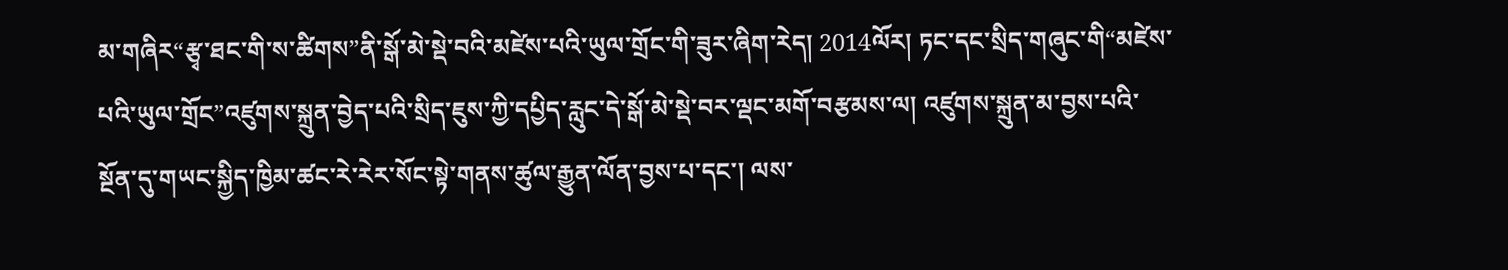མ་གཞིར“རྩྭ་ཐང་གི་ས་ཚིགས”ནི་སྒོ་མེ་སྡེ་བའི་མཛེས་པའི་ཡུལ་གྲོང་གི་ཟུར་ཞིག་རེད། 2014ལོར། ཏང་དང་སྲིད་གཞུང་གི“མཛེས་པའི་ཡུལ་གྲོང”འཛུགས་སྐྲུན་བྱེད་པའི་སྲིད་ཇུས་ཀྱི་དཔྱིད་རླུང་དེ་སྒོ་མེ་སྡེ་བར་ལྡང་མགོ་བརྩམས་ལ། འཛུགས་སྐྲུན་མ་བྱས་པའི་སྔོན་དུ་གཡང་སྐྱིད་ཁྱིམ་ཚང་རེ་རེར་སོང་སྟེ་གནས་ཚུལ་རྒྱུན་ལོན་བྱས་པ་དང་། ལས་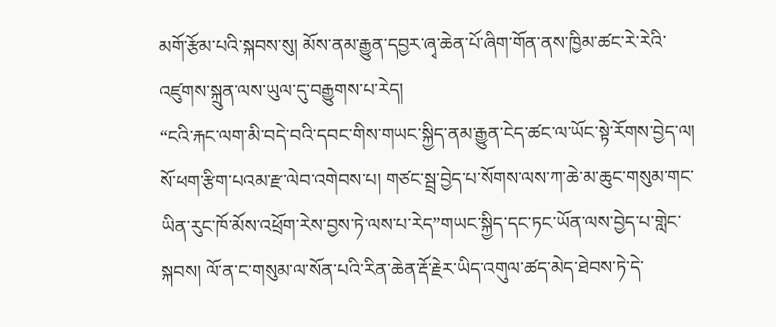མགོ་རྩོམ་པའི་སྐབས་སུ། མོས་ནམ་རྒྱུན་དབྱར་ཞྭ་ཆེན་པོ་ཞིག་གོན་ནས་ཁྱིམ་ཚང་རེ་རེའི་འཛུགས་སྐྲུན་ལས་ཡུལ་དུ་བརྒྱུགས་པ་རེད།
“ངའི་རྐང་ལག་མི་བདེ་བའི་དབང་གིས་གཡང་སྐྱིད་ནམ་རྒྱུན་ངེད་ཚང་ལ་ཡོང་སྟེ་རོགས་བྱེད་ལ། སོ་ཕག་རྩིག་པའམ་རྫ་ལེབ་འགེབས་པ། གཙང་སྦྲ་བྱེད་པ་སོགས་ལས་ཀ་ཆེ་མ་ཆུང་གསུམ་གང་ཡིན་རུང་ཁོ་མོས་འཕྲོག་རེས་བྱས་ཏེ་ལས་པ་རེད”གཡང་སྐྱིད་དང་ཏང་ཡོན་ལས་བྱེད་པ་གླེང་སྐབས། ལོ་ན་ང་གསུམ་ལ་སོན་པའི་རིན་ཆེན་རྡོ་རྗེར་ཡིད་འགུལ་ཚད་མེད་ཐེབས་ཏེ་དེ་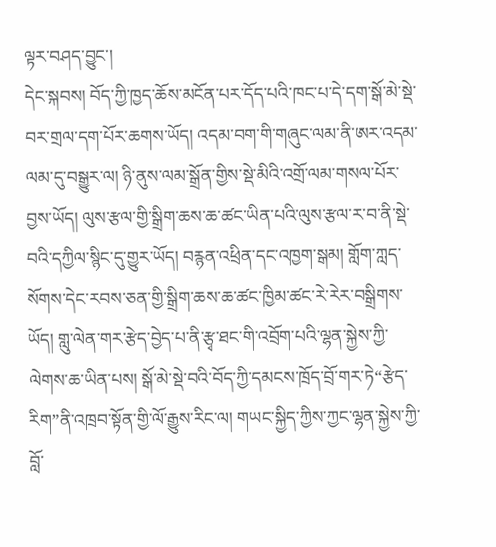ལྟར་བཤད་བྱུང་།
དེང་སྐབས། བོད་ཀྱི་ཁྱད་ཆོས་མངོན་པར་དོད་པའི་ཁང་པ་དེ་དག་སྒོ་མེ་སྡེ་བར་གྲལ་དག་པོར་ཆགས་ཡོད། འདམ་བག་གི་གཞུང་ལམ་ནི་ཨར་འདམ་ལམ་དུ་བསྒྱུར་ལ། ཉི་ནུས་ལམ་སྒྲོན་གྱིས་སྡེ་མིའི་འགྲོ་ལམ་གསལ་པོར་བྱས་ཡོད། ལུས་རྩལ་གྱི་སྒྲིག་ཆས་ཆ་ཚང་ཡིན་པའི་ལུས་རྩལ་ར་བ་ནི་སྡེ་བའི་དཀྱིལ་སྙིང་དུ་གྱུར་ཡོད། བརྙན་འཕྲིན་དང་འཁྱག་སྒམ། གློག་ཀླད་སོགས་དེང་རབས་ཅན་གྱི་སྒྲིག་ཆས་ཆ་ཚང་ཁྱིམ་ཚང་རེ་རེར་བསྒྲིགས་ཡོད། གླུ་ལེན་གར་རྩེད་བྱེད་པ་ནི་རྩྭ་ཐང་གི་འབྲོག་པའི་ལྷན་སྐྱེས་ཀྱི་ལེགས་ཆ་ཡིན་པས། སྒོ་མེ་སྡེ་བའི་བོད་ཀྱི་དམངས་ཁྲོད་བྲོ་གར་ཏེ“རྩེད་རིག”ནི་འཁྲབ་སྟོན་གྱི་ལོ་རྒྱུས་རིང་ལ། གཡང་སྐྱིད་ཀྱིས་ཀྱང་ལྷན་སྐྱེས་ཀྱི་བློ་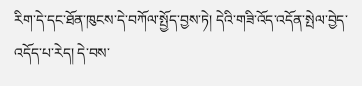རིག་དེ་དང་ཐོན་ཁུངས་དེ་བཀོལ་སྤྱོད་བྱས་ཏེ། དེའི་གཟི་འོད་འདོན་སྤེལ་བྱེད་འདོད་པ་རེད། དེ་བས་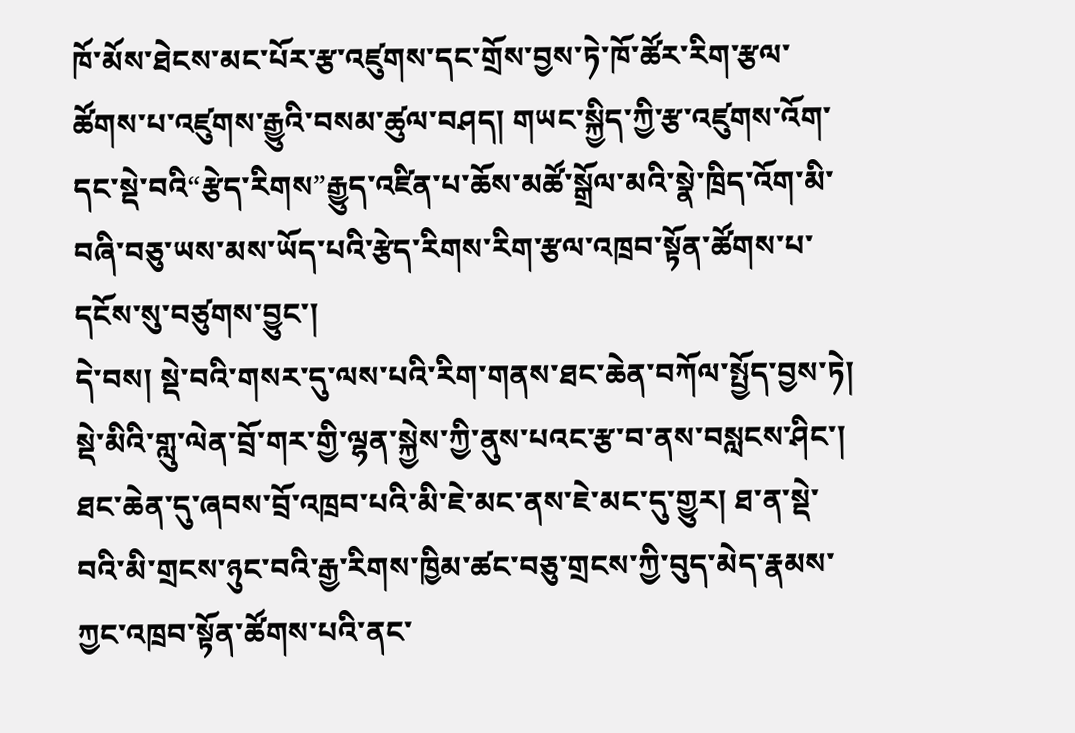ཁོ་མོས་ཐེངས་མང་པོར་རྩ་འཛུགས་དང་གྲོས་བྱས་ཏེ་ཁོ་ཚོར་རིག་རྩལ་ཚོགས་པ་འཛུགས་རྒྱུའི་བསམ་ཚུལ་བཤད། གཡང་སྐྱིད་ཀྱི་རྩ་འཛུགས་འོག་དང་སྡེ་བའི“རྩེད་རིགས”རྒྱུད་འཛིན་པ་ཆོས་མཚོ་སྒྲོལ་མའི་སྣེ་ཁྲིད་འོག་མི་བཞི་བཅུ་ཡས་མས་ཡོད་པའི་རྩེད་རིགས་རིག་རྩལ་འཁྲབ་སྟོན་ཚོགས་པ་དངོས་སུ་བཙུགས་བྱུང་།
དེ་བས། སྡེ་བའི་གསར་དུ་ལས་པའི་རིག་གནས་ཐང་ཆེན་བཀོལ་སྤྱོད་བྱས་ཏེ། སྡེ་མིའི་གླུ་ལེན་བྲོ་གར་གྱི་ལྷན་སྐྱེས་ཀྱི་ནུས་པའང་རྩ་བ་ནས་བསླངས་ཤིང་། ཐང་ཆེན་དུ་ཞབས་བྲོ་འཁྲབ་པའི་མི་ཇེ་མང་ནས་ཇེ་མང་དུ་གྱུར། ཐ་ན་སྡེ་བའི་མི་གྲངས་ཉུང་བའི་རྒྱ་རིགས་ཁྱིམ་ཚང་བཅུ་གྲངས་ཀྱི་བུད་མེད་རྣམས་ཀྱང་འཁྲབ་སྟོན་ཚོགས་པའི་ནང་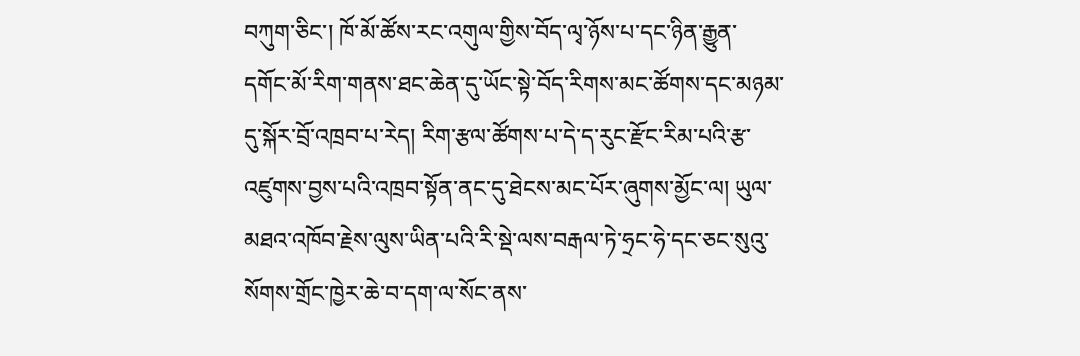བཀུག་ཅིང་། ཁོ་མོ་ཚོས་རང་འགུལ་གྱིས་བོད་ལྭ་ཉོས་པ་དང་ཉིན་རྒྱུན་དགོང་མོ་རིག་གནས་ཐང་ཆེན་དུ་ཡོང་སྟེ་བོད་རིགས་མང་ཚོགས་དང་མཉམ་དུ་སྐོར་བྲོ་འཁྲབ་པ་རེད། རིག་རྩལ་ཚོགས་པ་དེ་ད་རུང་རྫོང་རིམ་པའི་རྩ་འཛུགས་བྱས་པའི་འཁྲབ་སྟོན་ནང་དུ་ཐེངས་མང་པོར་ཞུགས་མྱོང་ལ། ཡུལ་མཐའ་འཁོབ་རྗེས་ལུས་ཡིན་པའི་རི་སྡེ་ལས་བརྒལ་ཏེ་ཧྲང་ཧེ་དང་ཅང་སུའུ་སོགས་གྲོང་ཁྱེར་ཆེ་བ་དག་ལ་སོང་ནས་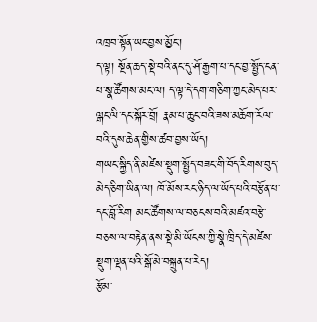འཁྲབ་སྟོན་ཡང་བྱས་མྱོང་།
ད་ལྟ། སྔོན་ཆད་སྡེ་བའི་ནང་དུ་ཤོ་རྒྱག་པ་དང་བྱ་སྤྱོད་ངན་པ་སྣ་ཚོགས་མང་ལ། ད་ལྟ་དེ་དག་གཅིག་ཀྱང་མེད་པར་ལྒང་ལི་དང་སྐོར་བྲོ། རྣམ་པ་ཆུང་བའི་ཟས་མཆོག་རོལ་བའི་དུས་ཆེན་གྱིས་ཚབ་བྱས་ཡོད།
གཡང་སྐྱིད་ནི་མཛེས་སྡུག་སྤྱོད་བཟང་གི་བོད་རིགས་བུད་མེད་ཅིག་ཡིན་ལ། ཁོ་མོས་རང་ཉིད་ལ་ཡོད་པའི་བརྩོན་པ་དང་བློ་རིག མང་ཚོགས་ལ་བཅངས་བའི་མཛའ་བརྩེ་བཅས་ལ་བརྟེན་ནས་སྡེ་མི་ཡོངས་ཀྱི་སྣེ་ཁྲིད་དེ་མཛེས་སྡུག་ལྡན་པའི་སྒོ་མེ་བསྐྲུན་པ་རེད།
རྩོམ་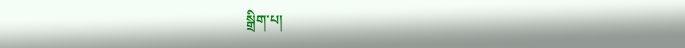སྒྲིག་པ།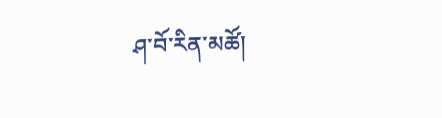ཤ་བོ་རིན་མཚོ།